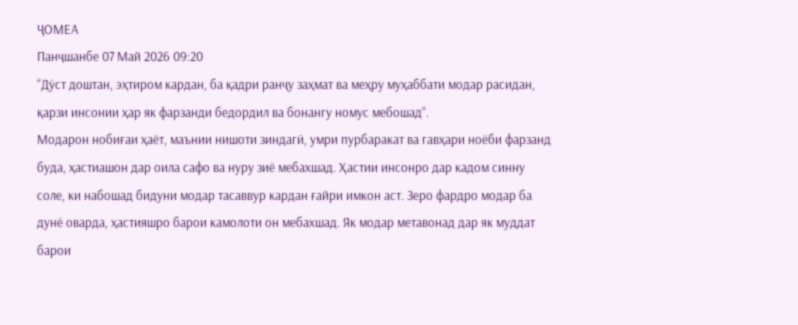ҶОМЕА
Панҷшанбе 07 Май 2026 09:20
“Дӯст доштан, эҳтиром кардан, ба қадри ранҷу заҳмат ва меҳру муҳаббати модар расидан, қарзи инсонии ҳар як фарзанди бедордил ва бонангу номус мебошад”.
Модарон нобиғаи ҳаёт, маънии нишоти зиндагӣ, умри пурбаракат ва гавҳари ноёби фарзанд буда, ҳастиашон дар оила сафо ва нуру зиё мебахшад. Ҳастии инсонро дар кадом синну соле, ки набошад бидуни модар тасаввур кардан ғайри имкон аст. Зеро фардро модар ба дунё оварда, ҳастияшро барои камолоти он мебахшад. Як модар метавонад дар як муддат барои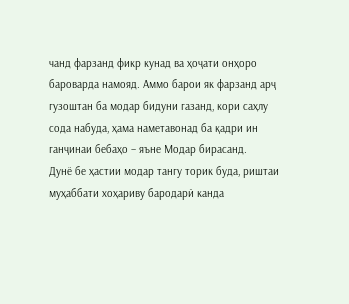чанд фарзанд фикр кунад ва ҳоҷати онҳоро бароварда намояд. Аммо барои як фарзанд арҷ гузоштан ба модар бидуни газанд, кори саҳлу сода набуда, ҳама наметавонад ба қадри ин ганҷинаи бебаҳо – яъне Модар бирасанд.
Дунё бе ҳастии модар тангу торик буда, риштаи муҳаббати хоҳариву бародарӣ канда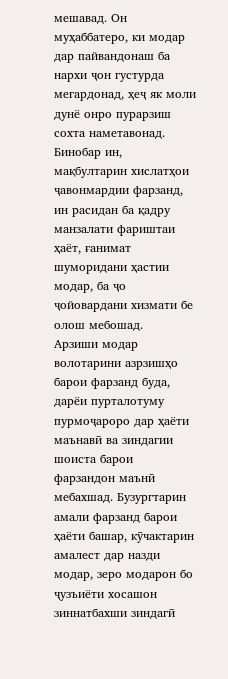мешавад. Он муҳаббатеро, ки модар дар пайвандонаш ба нархи ҷон густурда мегардонад, ҳеҷ як моли дунё онро пурарзиш сохта наметавонад.
Бинобар ин, мақбултарин хислатҳои ҷавонмардии фарзанд, ин расидан ба қадру манзалати фариштаи ҳаёт, ғанимат шуморидани ҳастии модар, ба ҷо ҷойовардани хизмати бе олош мебошад.
Арзиши модар волотарини азрзишҳо барои фарзанд буда, дарёи пурталотуму пурмоҷароро дар ҳаёти маънавӣ ва зиндагии шоиста барои фарзандон маънӣ мебахшад. Бузургтарин амали фарзанд барои ҳаёти башар, кӯчактарин амалест дар назди модар, зеро модарон бо ҷузъиёти хосашон зиннатбахши зиндагӣ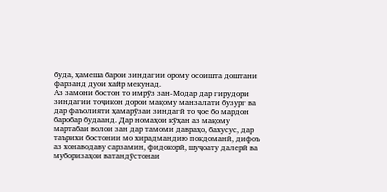буда, ҳамеша барои зиндагии орому осоишта доштани фарзанд дуои хайр мекунад.
Аз замони бостон то имрӯз зан-Модар дар гирудори зиндагии тоҷикон дорои мақому манзалати бузург ва дар фаъолияти ҳамарӯзаи зиндагӣ то ҷое бо мардон баробар будаанд. Дар номаҳои кӯҳан аз мақому мартабаи волои зан дар тамоми давраҳо, бахусус, дар таърихи бостонии мо хирадмандию покдоманӣ, дифоъ аз хонаводаву сарзамин, фидокорӣ, шуҷоату далерӣ ва муборизаҳои ватандӯстонаи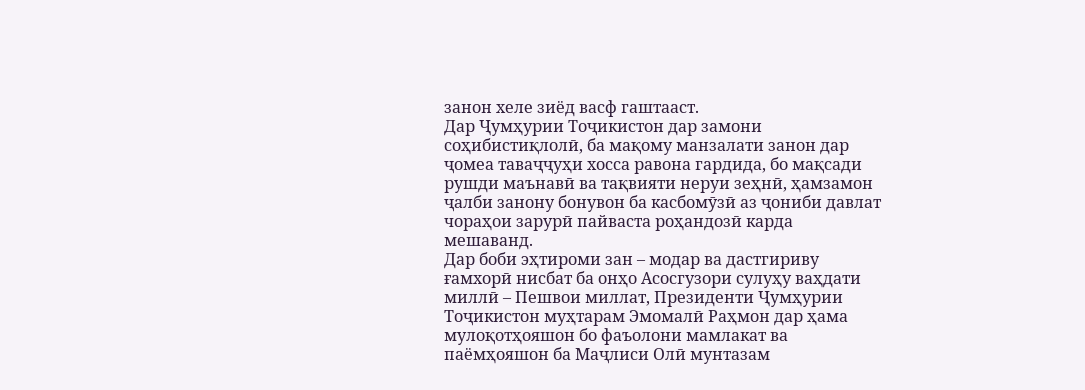занон хеле зиёд васф гаштааст.
Дар Ҷумҳурии Тоҷикистон дар замони соҳибистиқлолӣ, ба мақому манзалати занон дар ҷомеа таваҷҷуҳи хосса равона гардида, бо мақсади рушди маънавӣ ва тақвияти неруи зеҳнӣ, ҳамзамон ҷалби занону бонувон ба касбомӯзӣ аз ҷониби давлат чораҳои зарурӣ пайваста роҳандозӣ карда мешаванд.
Дар боби эҳтироми зан – модар ва дастгириву ғамхорӣ нисбат ба онҳо Асосгузори сулуҳу ваҳдати миллӣ – Пешвои миллат, Президенти Ҷумҳурии Тоҷикистон муҳтарам Эмомалӣ Раҳмон дар ҳама мулоқотҳояшон бо фаъолони мамлакат ва паёмҳояшон ба Маҷлиси Олӣ мунтазам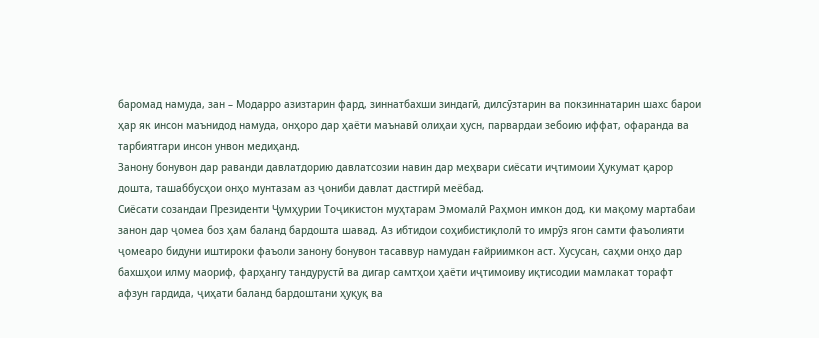баромад намуда, зан – Модарро азизтарин фард, зиннатбахши зиндагӣ, дилсӯзтарин ва покзиннатарин шахс барои ҳар як инсон маънидод намуда, онҳоро дар ҳаёти маънавӣ олиҳаи ҳусн, парвардаи зебоию иффат, офаранда ва тарбиятгари инсон унвон медиҳанд.
Занону бонувон дар раванди давлатдорию давлатсозии навин дар меҳвари сиёсати иҷтимоии Ҳукумат қарор дошта, ташаббусҳои онҳо мунтазам аз ҷониби давлат дастгирӣ меёбад.
Сиёсати созандаи Президенти Ҷумҳурии Тоҷикистон муҳтарам Эмомалӣ Раҳмон имкон дод, ки мақому мартабаи занон дар ҷомеа боз ҳам баланд бардошта шавад. Аз ибтидои соҳибистиқлолӣ то имрӯз ягон самти фаъолияти ҷомеаро бидуни иштироки фаъоли занону бонувон тасаввур намудан ғайриимкон аст. Хусусан, саҳми онҳо дар бахшҳои илму маориф, фарҳангу тандурустӣ ва дигар самтҳои ҳаёти иҷтимоиву иқтисодии мамлакат торафт афзун гардида, ҷиҳати баланд бардоштани ҳуқуқ ва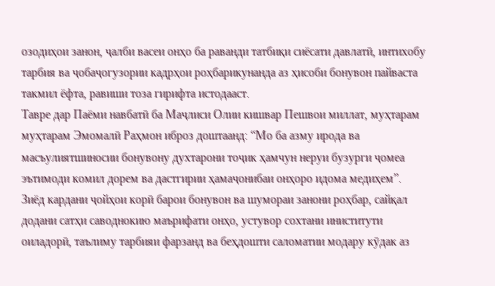озодиҳои занон, ҷалби васеи онҳо ба раванди татбиқи сиёсати давлатӣ, интихобу тарбия ва ҷобаҷогузории кадрҳои роҳбарикунанда аз ҳисоби бонувон пайваста такмил ёфта, равиши тоза гирифта истодааст.
Тавре дар Паёми навбатӣ ба Маҷлиси Олии кишвар Пешвои миллат, муҳтарам муҳтарам Эмомалӣ Раҳмон иброз доштаанд: “Мо ба азму ирода ва масъулиятшиносии бонувону духтарони тоҷик ҳамчун неруи бузурги ҷомеа эътимоди комил дорем ва дастгирии ҳамаҷонибаи онҳоро идома медиҳем”.
Зиёд кардани ҷойҳои корӣ барои бонувон ва шумораи занони роҳбар, сайқал додани сатҳи саводнокию маърифати онҳо, устувор сохтани иниститути оиладорӣ, таълиму тарбияи фарзанд ва беҳдошти саломатии модару кӯдак аз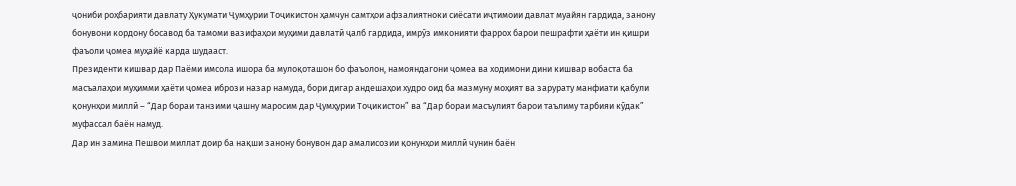ҷониби роҳбарияти давлату Ҳукумати Ҷумҳурии Тоҷикистон ҳамчун самтҳои афзалиятноки сиёсати иҷтимоии давлат муайян гардида, занону бонувони кордону босавод ба тамоми вазифаҳои муҳими давлатӣ ҷалб гардида, имрӯз имконияти фаррох барои пешрафти ҳаёти ин қишри фаъоли ҷомеа муҳайё карда шудааст.
Президенти кишвар дар Паёми имсола ишора ба мулоқоташон бо фаъолон, намояндагони ҷомеа ва ходимони дини кишвар вобаста ба масъалаҳои муҳимми ҳаёти ҷомеа ибрози назар намуда, бори дигар андешаҳои худро оид ба мазмуну моҳият ва зарурату манфиати қабули қонунҳои миллӣ – “Дар бораи танзими ҷашну маросим дар Ҷумҳурии Тоҷикистон” ва “Дар бораи масъулият барои таълиму тарбияи кӯдак” муфассал баён намуд.
Дар ин замина Пешвои миллат доир ба нақши занону бонувон дар амалисозии қонунҳои миллӣ чунин баён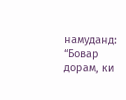намуданд: “Бовар дорам, ки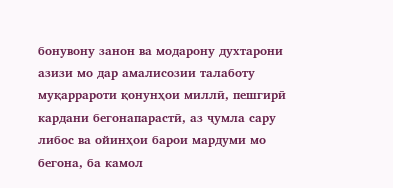бонувону занон ва модарону духтарони азизи мо дар амалисозии талаботу муқаррароти қонунҳои миллӣ, пешгирӣ кардани бегонапарастӣ, аз ҷумла сару либос ва ойинҳои барои мардуми мо бегона, ба камол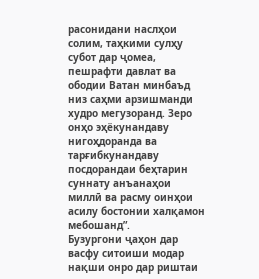расонидани наслҳои солим, таҳкими сулҳу субот дар ҷомеа, пешрафти давлат ва ободии Ватан минбаъд низ саҳми арзишманди худро мегузоранд. Зеро онҳо эҳёкунандаву нигоҳдоранда ва тарғибкунандаву посдорандаи беҳтарин суннату анъанаҳои миллӣ ва расму оинҳои асилу бостонии халқамон мебошанд”.
Бузургони ҷаҳон дар васфу ситоиши модар нақши онро дар риштаи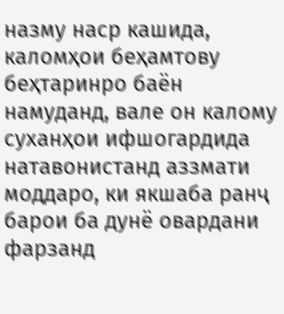назму наср кашида, каломҳои беҳамтову беҳтаринро баён намуданд, вале он калому суханҳои ифшогардида натавонистанд аззмати моддаро, ки якшаба ранҷ барои ба дунё овардани фарзанд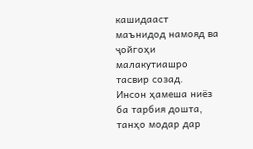кашидааст маънидод намояд ва ҷойгоҳи малакутиашро тасвир созад.
Инсон ҳамеша ниёз ба тарбия дошта, танҳо модар дар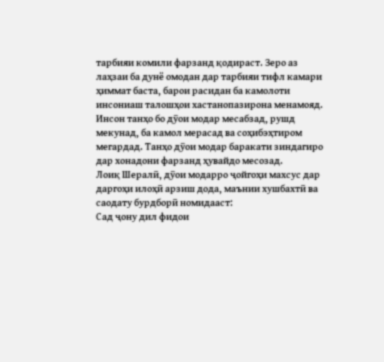тарбияи комили фарзанд қодираст. Зеро аз лаҳзаи ба дунё омодан дар тарбияи тифл камари ҳиммат баста, барои расидан ба камолоти инсониаш талошҳои хастанопазирона менамояд. Инсон танҳо бо дӯои модар месабзад, рушд мекунад, ба камол мерасад ва соҳибэҳтиром мегардад. Танҳо дӯои модар баракати зиндагиро дар хонадони фарзанд ҳувайдо месозад.
Лоиқ Шералӣ, дӯои модарро ҷойгоҳи махсус дар даргоҳи илоҳӣ арзиш дода, маънии хушбахтӣ ва саодату бурдборӣ номидааст:
Сад ҷону дил фидои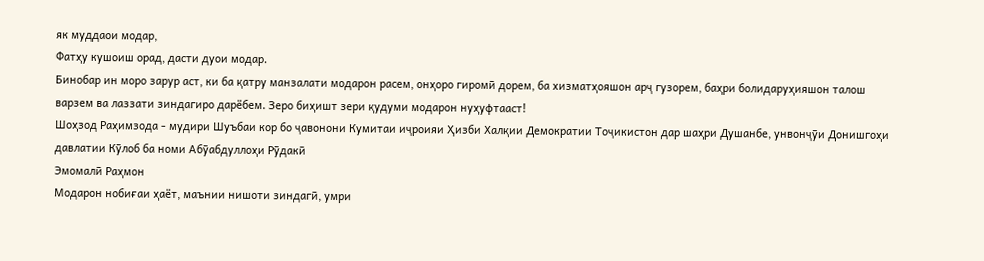як муддаои модар,
Фатҳу кушоиш орад, дасти дуои модар.
Бинобар ин моро зарур аст, ки ба қатру манзалати модарон расем, онҳоро гиромӣ дорем, ба хизматҳояшон арҷ гузорем, баҳри болидаруҳияшон талош варзем ва лаззати зиндагиро дарёбем. Зеро биҳишт зери қудуми модарон нуҳуфтааст!
Шоҳзод Раҳимзода - мудири Шуъбаи кор бо ҷавонони Кумитаи иҷроияи Ҳизби Халқии Демократии Тоҷикистон дар шаҳри Душанбе, унвонҷӯи Донишгоҳи давлатии Кӯлоб ба номи Абӯабдуллоҳи Рӯдакӣ
Эмомалӣ Раҳмон
Модарон нобиғаи ҳаёт, маънии нишоти зиндагӣ, умри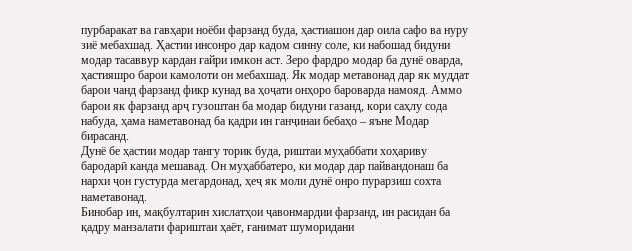пурбаракат ва гавҳари ноёби фарзанд буда, ҳастиашон дар оила сафо ва нуру зиё мебахшад. Ҳастии инсонро дар кадом синну соле, ки набошад бидуни модар тасаввур кардан ғайри имкон аст. Зеро фардро модар ба дунё оварда, ҳастияшро барои камолоти он мебахшад. Як модар метавонад дар як муддат барои чанд фарзанд фикр кунад ва ҳоҷати онҳоро бароварда намояд. Аммо барои як фарзанд арҷ гузоштан ба модар бидуни газанд, кори саҳлу сода набуда, ҳама наметавонад ба қадри ин ганҷинаи бебаҳо – яъне Модар бирасанд.
Дунё бе ҳастии модар тангу торик буда, риштаи муҳаббати хоҳариву бародарӣ канда мешавад. Он муҳаббатеро, ки модар дар пайвандонаш ба нархи ҷон густурда мегардонад, ҳеҷ як моли дунё онро пурарзиш сохта наметавонад.
Бинобар ин, мақбултарин хислатҳои ҷавонмардии фарзанд, ин расидан ба қадру манзалати фариштаи ҳаёт, ғанимат шуморидани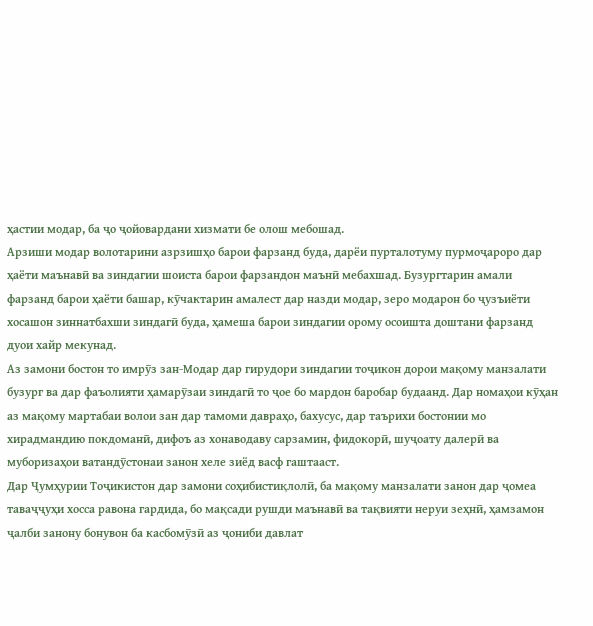ҳастии модар, ба ҷо ҷойовардани хизмати бе олош мебошад.
Арзиши модар волотарини азрзишҳо барои фарзанд буда, дарёи пурталотуму пурмоҷароро дар ҳаёти маънавӣ ва зиндагии шоиста барои фарзандон маънӣ мебахшад. Бузургтарин амали фарзанд барои ҳаёти башар, кӯчактарин амалест дар назди модар, зеро модарон бо ҷузъиёти хосашон зиннатбахши зиндагӣ буда, ҳамеша барои зиндагии орому осоишта доштани фарзанд дуои хайр мекунад.
Аз замони бостон то имрӯз зан-Модар дар гирудори зиндагии тоҷикон дорои мақому манзалати бузург ва дар фаъолияти ҳамарӯзаи зиндагӣ то ҷое бо мардон баробар будаанд. Дар номаҳои кӯҳан аз мақому мартабаи волои зан дар тамоми давраҳо, бахусус, дар таърихи бостонии мо хирадмандию покдоманӣ, дифоъ аз хонаводаву сарзамин, фидокорӣ, шуҷоату далерӣ ва муборизаҳои ватандӯстонаи занон хеле зиёд васф гаштааст.
Дар Ҷумҳурии Тоҷикистон дар замони соҳибистиқлолӣ, ба мақому манзалати занон дар ҷомеа таваҷҷуҳи хосса равона гардида, бо мақсади рушди маънавӣ ва тақвияти неруи зеҳнӣ, ҳамзамон ҷалби занону бонувон ба касбомӯзӣ аз ҷониби давлат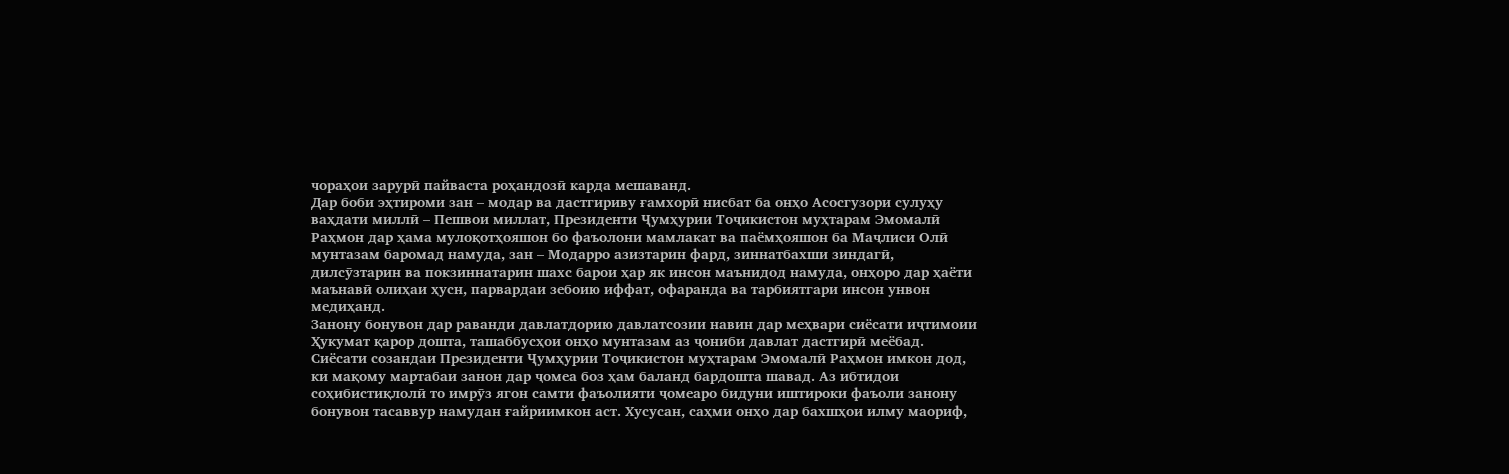чораҳои зарурӣ пайваста роҳандозӣ карда мешаванд.
Дар боби эҳтироми зан – модар ва дастгириву ғамхорӣ нисбат ба онҳо Асосгузори сулуҳу ваҳдати миллӣ – Пешвои миллат, Президенти Ҷумҳурии Тоҷикистон муҳтарам Эмомалӣ Раҳмон дар ҳама мулоқотҳояшон бо фаъолони мамлакат ва паёмҳояшон ба Маҷлиси Олӣ мунтазам баромад намуда, зан – Модарро азизтарин фард, зиннатбахши зиндагӣ, дилсӯзтарин ва покзиннатарин шахс барои ҳар як инсон маънидод намуда, онҳоро дар ҳаёти маънавӣ олиҳаи ҳусн, парвардаи зебоию иффат, офаранда ва тарбиятгари инсон унвон медиҳанд.
Занону бонувон дар раванди давлатдорию давлатсозии навин дар меҳвари сиёсати иҷтимоии Ҳукумат қарор дошта, ташаббусҳои онҳо мунтазам аз ҷониби давлат дастгирӣ меёбад.
Сиёсати созандаи Президенти Ҷумҳурии Тоҷикистон муҳтарам Эмомалӣ Раҳмон имкон дод, ки мақому мартабаи занон дар ҷомеа боз ҳам баланд бардошта шавад. Аз ибтидои соҳибистиқлолӣ то имрӯз ягон самти фаъолияти ҷомеаро бидуни иштироки фаъоли занону бонувон тасаввур намудан ғайриимкон аст. Хусусан, саҳми онҳо дар бахшҳои илму маориф,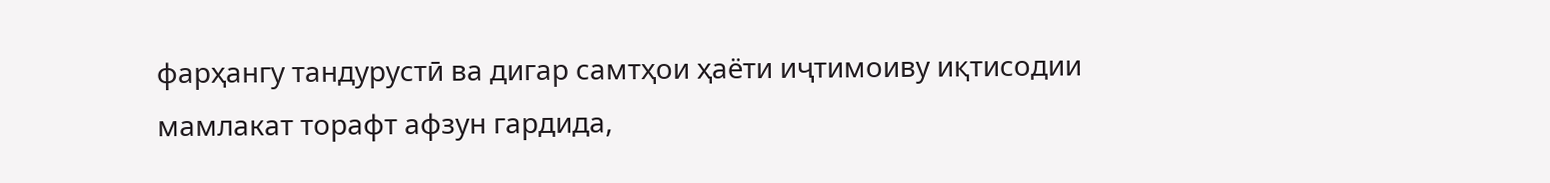фарҳангу тандурустӣ ва дигар самтҳои ҳаёти иҷтимоиву иқтисодии мамлакат торафт афзун гардида,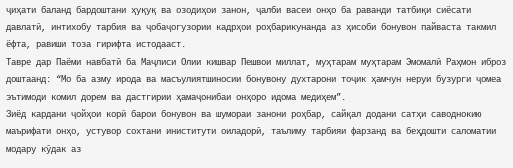ҷиҳати баланд бардоштани ҳуқуқ ва озодиҳои занон, ҷалби васеи онҳо ба раванди татбиқи сиёсати давлатӣ, интихобу тарбия ва ҷобаҷогузории кадрҳои роҳбарикунанда аз ҳисоби бонувон пайваста такмил ёфта, равиши тоза гирифта истодааст.
Тавре дар Паёми навбатӣ ба Маҷлиси Олии кишвар Пешвои миллат, муҳтарам муҳтарам Эмомалӣ Раҳмон иброз доштаанд: “Мо ба азму ирода ва масъулиятшиносии бонувону духтарони тоҷик ҳамчун неруи бузурги ҷомеа эътимоди комил дорем ва дастгирии ҳамаҷонибаи онҳоро идома медиҳем”.
Зиёд кардани ҷойҳои корӣ барои бонувон ва шумораи занони роҳбар, сайқал додани сатҳи саводнокию маърифати онҳо, устувор сохтани иниститути оиладорӣ, таълиму тарбияи фарзанд ва беҳдошти саломатии модару кӯдак аз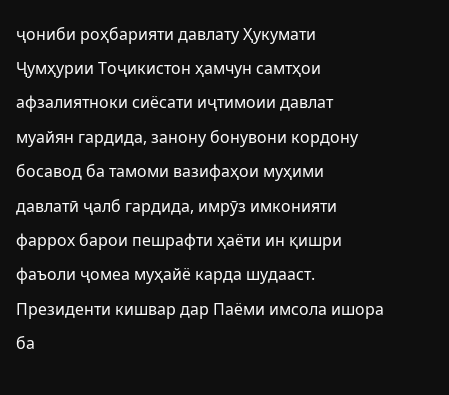ҷониби роҳбарияти давлату Ҳукумати Ҷумҳурии Тоҷикистон ҳамчун самтҳои афзалиятноки сиёсати иҷтимоии давлат муайян гардида, занону бонувони кордону босавод ба тамоми вазифаҳои муҳими давлатӣ ҷалб гардида, имрӯз имконияти фаррох барои пешрафти ҳаёти ин қишри фаъоли ҷомеа муҳайё карда шудааст.
Президенти кишвар дар Паёми имсола ишора ба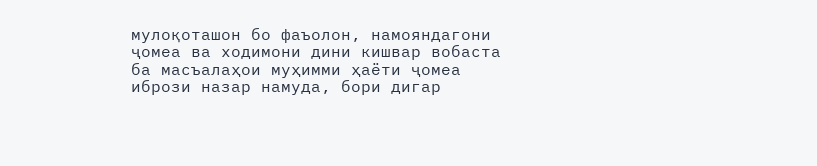мулоқоташон бо фаъолон, намояндагони ҷомеа ва ходимони дини кишвар вобаста ба масъалаҳои муҳимми ҳаёти ҷомеа ибрози назар намуда, бори дигар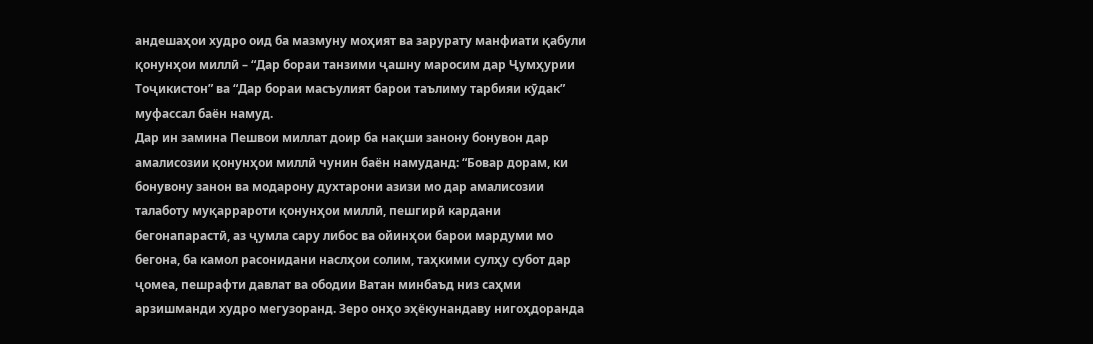андешаҳои худро оид ба мазмуну моҳият ва зарурату манфиати қабули қонунҳои миллӣ – “Дар бораи танзими ҷашну маросим дар Ҷумҳурии Тоҷикистон” ва “Дар бораи масъулият барои таълиму тарбияи кӯдак” муфассал баён намуд.
Дар ин замина Пешвои миллат доир ба нақши занону бонувон дар амалисозии қонунҳои миллӣ чунин баён намуданд: “Бовар дорам, ки бонувону занон ва модарону духтарони азизи мо дар амалисозии талаботу муқаррароти қонунҳои миллӣ, пешгирӣ кардани бегонапарастӣ, аз ҷумла сару либос ва ойинҳои барои мардуми мо бегона, ба камол расонидани наслҳои солим, таҳкими сулҳу субот дар ҷомеа, пешрафти давлат ва ободии Ватан минбаъд низ саҳми арзишманди худро мегузоранд. Зеро онҳо эҳёкунандаву нигоҳдоранда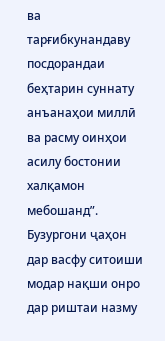ва тарғибкунандаву посдорандаи беҳтарин суннату анъанаҳои миллӣ ва расму оинҳои асилу бостонии халқамон мебошанд”.
Бузургони ҷаҳон дар васфу ситоиши модар нақши онро дар риштаи назму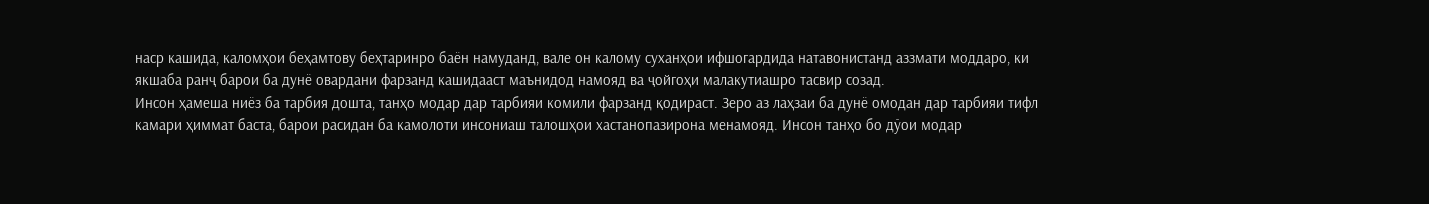наср кашида, каломҳои беҳамтову беҳтаринро баён намуданд, вале он калому суханҳои ифшогардида натавонистанд аззмати моддаро, ки якшаба ранҷ барои ба дунё овардани фарзанд кашидааст маънидод намояд ва ҷойгоҳи малакутиашро тасвир созад.
Инсон ҳамеша ниёз ба тарбия дошта, танҳо модар дар тарбияи комили фарзанд қодираст. Зеро аз лаҳзаи ба дунё омодан дар тарбияи тифл камари ҳиммат баста, барои расидан ба камолоти инсониаш талошҳои хастанопазирона менамояд. Инсон танҳо бо дӯои модар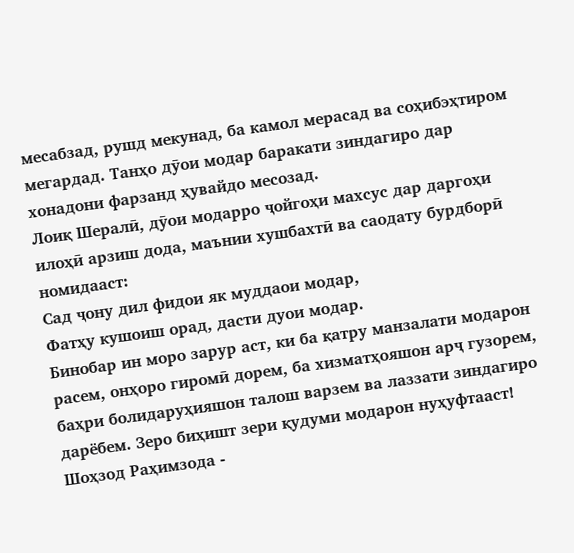месабзад, рушд мекунад, ба камол мерасад ва соҳибэҳтиром мегардад. Танҳо дӯои модар баракати зиндагиро дар хонадони фарзанд ҳувайдо месозад.
Лоиқ Шералӣ, дӯои модарро ҷойгоҳи махсус дар даргоҳи илоҳӣ арзиш дода, маънии хушбахтӣ ва саодату бурдборӣ номидааст:
Сад ҷону дил фидои як муддаои модар,
Фатҳу кушоиш орад, дасти дуои модар.
Бинобар ин моро зарур аст, ки ба қатру манзалати модарон расем, онҳоро гиромӣ дорем, ба хизматҳояшон арҷ гузорем, баҳри болидаруҳияшон талош варзем ва лаззати зиндагиро дарёбем. Зеро биҳишт зери қудуми модарон нуҳуфтааст!
Шоҳзод Раҳимзода -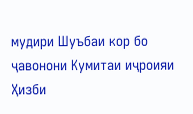мудири Шуъбаи кор бо ҷавонони Кумитаи иҷроияи Ҳизби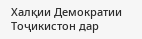Халқии Демократии Тоҷикистон дар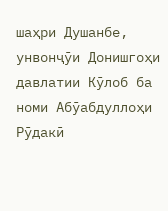шаҳри Душанбе, унвонҷӯи Донишгоҳи давлатии Кӯлоб ба номи Абӯабдуллоҳи Рӯдакӣ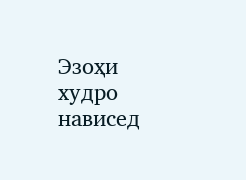Эзоҳи худро нависед